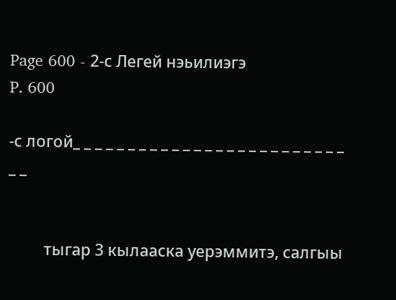Page 600 - 2-с Легей нэьилиэгэ
P. 600

-с логой_ _ _ _ _ _ _ _ _ _ _ _ _ _ _ _ _ _ _ _ _ _ _ _ _ _ _


         тыгар 3 кылааска уерэммитэ, салгыы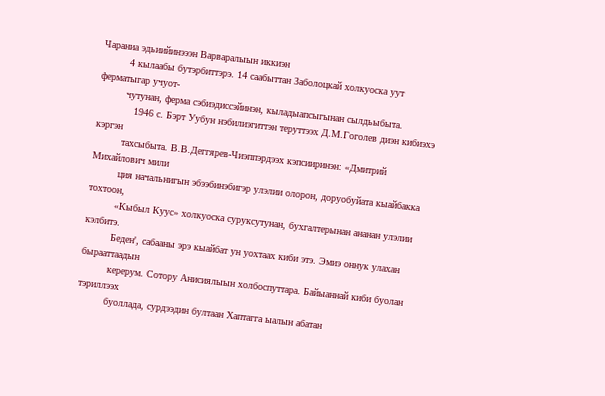Чараниа эдьиийинэээн Варваралыын иккиэн
         4 кылаабы бутэрбиттэрэ. 14 саабыттан Заболоцкай холкуоска уут ферматыгар учуот-
         чутунан, ферма сэбиэдиссэйинэн, кыладыапсыгынан сылдьыбыта.
            1946 с. Бэрт Уубун нэбилиэгиттэн теруттээх Д.М.Гоголев диэн кибиэхэ кэргэн
         тахсыбыта. В.В.Деггярев-Чиэппэрдээх кэпсииринэн: «Дмитрий Михайлович мили
         ция начальнигын эбээбинэбигэр улэлии олорон, доруобуйата кыайбакка тохтоон,
         «Кыбыл Куус» холкуоска суруксутунан, бухгалтерынан ананан улэлии кэлбитэ.
         Беден', сабааны эрэ кыайбат ун уохтаах киби этэ. Эмиэ оннук улахан бырааттаадын
         керерум. Сотору Анисиялыын холбоспуттара. Байыаннай киби буолан тэриллээх
         буоллада, сурдээдин бултаан Хаптагга ыалын абатан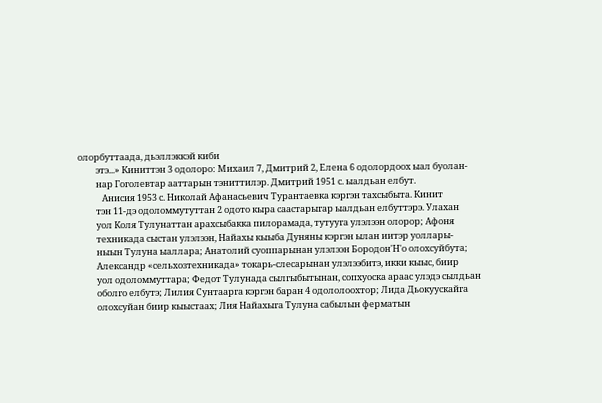олорбуттаада, дьэллэккэй киби
         этэ...» Киниттэн 3 одолоро: Михаил 7, Дмитрий 2, Елена 6 одолордоох ыал буолан-
         нар Гоголевтар ааттарын тэниттилэр. Дмитрий 1951 с. ыалдьан елбут.
            Анисия 1953 с. Николай Афанасьевич Турантаевка кэргэн тахсыбыта. Кинит
         тэн 11-дэ одоломмутуттан 2 одото кыра саастарыгар ыалдьан елбуттэрэ. Улахан
         уол Коля Тулунаттан арахсыбакка пилорамада, тутууга улэлээн олорор; Афоня
         техникада сыстан улэлээн, Найахы кыыба Дуняны кэргэн ылан иитэр уоллары-
         ныын Тулуна ыаллара; Анатолий суоппарынан улэлээн Бородон'Н'о олохсуйбута;
         Александр «сельхозтехникада» токарь-слесарынан улэлээбитэ, икки кыыс, биир
         уол одоломмуттара; Федот Тулунада сылгыбытынан, сопхуоска араас улэдэ сылдьан
         оболго елбутэ; Лилия Сунтаарга кэргэн баран 4 одололоохтор; Лида Дьокуускайга
         олохсуйан биир кыыстаах; Лия Найахыга Тулуна сабылын ферматын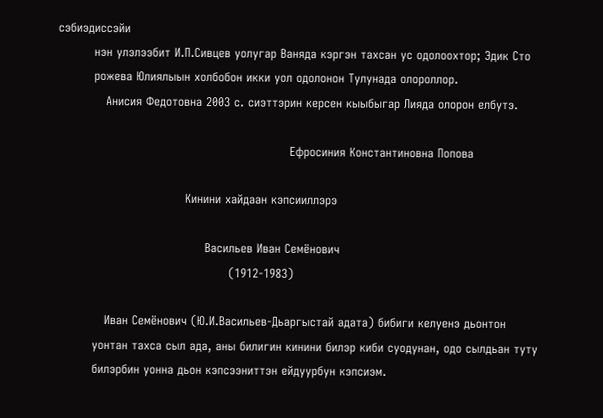сэбиэдиссэйи
         нэн улэлээбит И.П.Сивцев уолугар Ваняда кэргэн тахсан ус одолоохтор; Эдик Сто
         рожева Юлиялыын холбобон икки уол одолонон Тулунада олороллор.
            Анисия Федотовна 2003 с. сиэттэрин керсен кыыбыгар Лияда олорон елбутэ.

                                                          Ефросиния Константиновна Попова

                                Кинини хайдаан кэпсииллэрэ

                                     Васильев Иван Семёнович
                                           (1912-1983)

            Иван Семёнович (Ю.И.Васильев-Дьаргыстай адата) бибиги келуенэ дьонтон
         уонтан тахса сыл ада, аны билигин кинини билэр киби суодунан, одо сылдьан туту
         билэрбин уонна дьон кэпсээниттэн ейдуурбун кэпсиэм.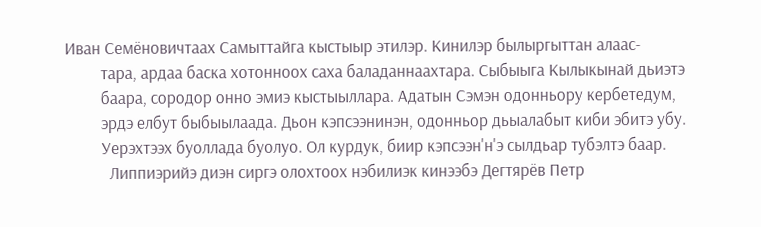Иван Семёновичтаах Самыттайга кыстыыр этилэр. Кинилэр былыргыттан алаас-
         тара, ардаа баска хотонноох саха баладаннаахтара. Сыбыыга Кылыкынай дьиэтэ
         баара, сородор онно эмиэ кыстыыллара. Адатын Сэмэн одонньору кербетедум,
         эрдэ елбут быбыылаада. Дьон кэпсээнинэн, одонньор дьыалабыт киби эбитэ убу.
         Уерэхтээх буоллада буолуо. Ол курдук, биир кэпсээн'н'э сылдьар тубэлтэ баар.
           Липпиэрийэ диэн сиргэ олохтоох нэбилиэк кинээбэ Дегтярёв Петр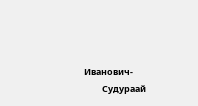Иванович-
         Судураай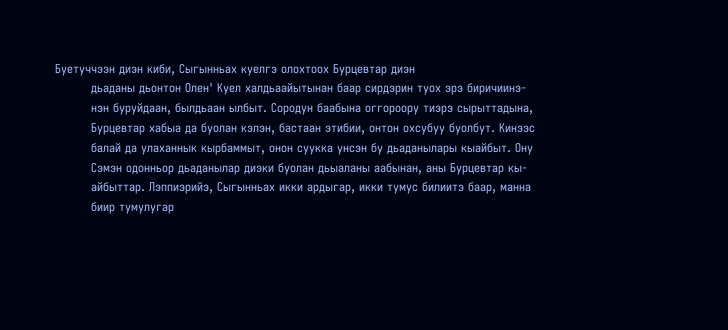Буетуччээн диэн киби, Сыгынньах куелгэ олохтоох Бурцевтар диэн
         дьаданы дьонтон Олен' Куел халдьаайытынан баар сирдэрин туох эрэ биричиинэ-
         нэн буруйдаан, былдьаан ылбыт. Сородун баабына оггороору тиэрэ сырыттадына,
         Бурцевтар хабыа да буолан кэлэн, бастаан этибии, онтон охсубуу буолбут. Кинээс
         балай да улаханнык кырбаммыт, онон суукка унсэн бу дьаданылары кыайбыт. Ону
         Сэмэн одонньор дьаданылар диэки буолан дьыаланы аабынан, аны Бурцевтар кы-
         айбыттар. Лэппиэрийэ, Сыгынньах икки ардыгар, икки тумус билиитэ баар, манна
         биир тумулугар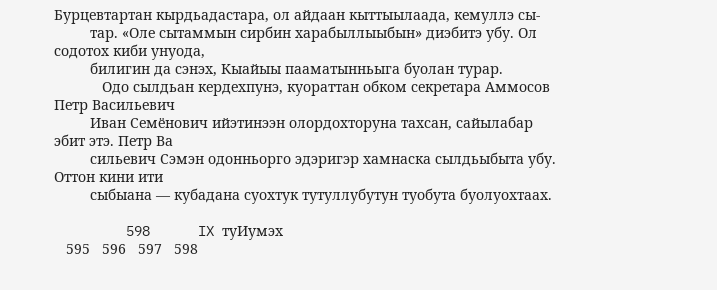Бурцевтартан кырдьадастара, ол айдаан кыттыылаада, кемуллэ сы-
         тар. «Оле сытаммын сирбин харабыллыыбын» диэбитэ убу. Ол содотох киби унуода,
         билигин да сэнэх, Кыайыы пааматынньыга буолан турар.
            Одо сылдьан кердехпунэ, куораттан обком секретара Аммосов Петр Васильевич
         Иван Семёнович ийэтинээн олордохторуна тахсан, сайылабар эбит этэ. Петр Ва
         сильевич Сэмэн одонньорго эдэригэр хамнаска сылдьыбыта убу. Оттон кини ити
         сыбыана — кубадана суохтук тутуллубутун туобута буолуохтаах.

         598      IX туИумэх
   595   596   597   598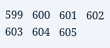599   600   601   602   603   604   605